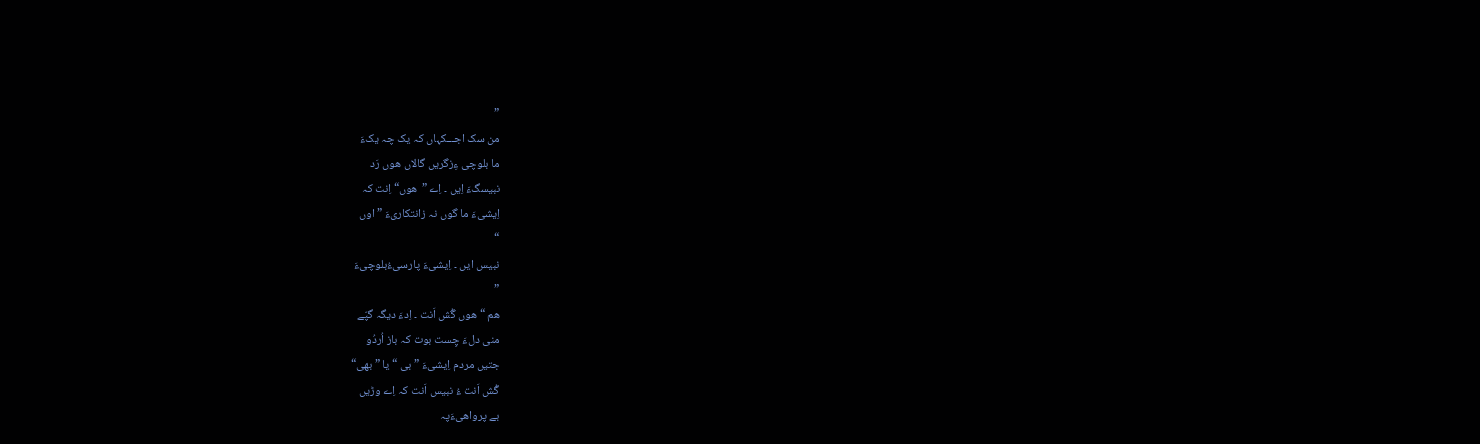”
من سک اجـــکہاں کہ یک چہ یکءَ
ما بلوچی ءِزگریں گالاں ھوں رَد
نبیسگءَ اِیں ۔ اِے ”ھوں“ اِنت کہ
اِیشیءَ ما گوں نہ زانتکاریءَ ” اوں
“
نبیس ایں ۔ اِیشیءَ پارسیءُبلوچیءَ
”
ھم “ ھوں گُش اَنت ۔ اِدءَ دیگہ گپّے
منی دلءَ چِست بوت کہ باز اُردُو
جتیں مردم اِیشیءَ ” بی “ یا ” بھی“
گُش اَنت ءُ نبیس اَنت کہ اِے وڑیں
بے پرواھیءَپہ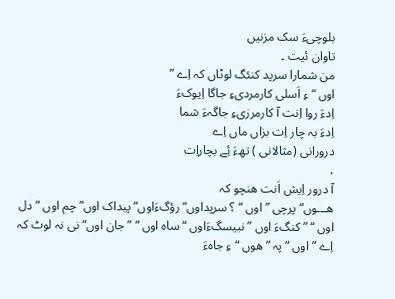بلوچیءَ سک مزنیں
تاوان ئیت ۔
من شمارا سرپد کنئگ لوٹاں کہ اِے ”
اوں “ ءِ اَسلی کارمردیءِ جاگا اِیوکءَ
اِدءَ روا اِنت آ کارمرزیءِ جاگہءَ شما
اِدءَ بہ چار اِت بزاں ماں اِے
درورانی (مثالانی ) تھءَ ئِے بچاراِت
،
آ درور اِیش اَنت ھنچو کہ
ھـــوں“ پرچی ” اوں “ ؟ سرپداوں“ رؤگءَاوں“ پیداک اوں” چم اوں “ دل اوں “ ” کنگءَ اوں ” نبیسگءَاوں “ ساہ اوں “ ” جان اوں“ نی نہ لوٹ کہ اِے ” اوں “ پہ ” ھوں “ ءِ جاہءَ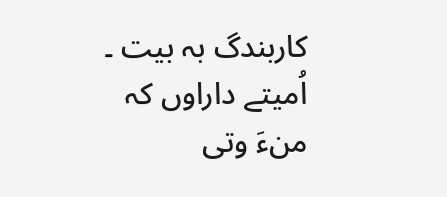کاربندگ بہ بیت ۔ اُمیتے داراوں کہ منءَ وتی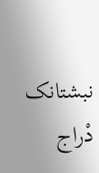نبشتانک دْراج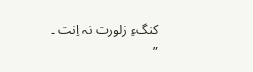کنگءِ زلورت نہ اِنت ۔
”